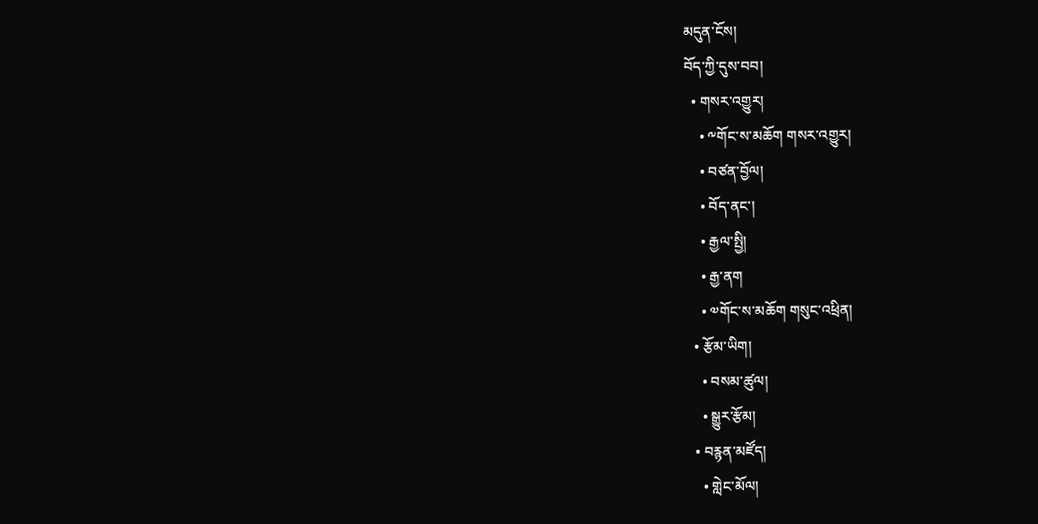མདུན་ངོས།
བོད་ཀྱི་དུས་བབ།
  • གསར་འགྱུར།
    • ༸གོང་ས་མཆོག གསར་འགྱུར།
    • བཙན་བྱོལ།
    • བོད་ནང་།
    • རྒྱལ་སྤྱི།
    • རྒྱ་ནག
    • ༧གོང་ས་མཆོག གསུང་འཕྲིན།
  • རྩོམ་ཡིག།
    • བསམ་ཚུལ།
    • སྒྱུར་རྩོམ།
  • བརྙན་མཛོད།
    • གླེང་མོལ།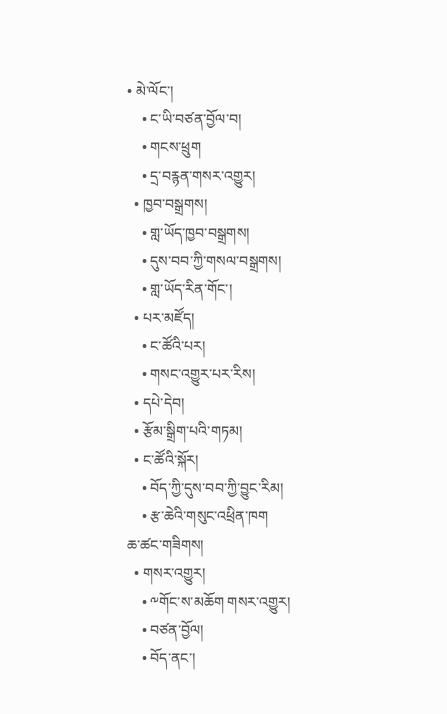• མེ་ལོང་།
    • ང་ཡི་བཙན་བྱོལ་བ།
    • གངས་ཕྲུག
    • དྲ་བརྙན་གསར་འགྱུར།
  • ཁྱབ་བསྒྲགས།
    • གླ་ཡོད་ཁྱབ་བསྒྲགས།
    • དུས་བབ་ཀྱི་གསལ་བསྒྲགས།
    • གླ་ཡོད་རིན་གོང་།
  • པར་མཛོད།
    • ང་ཚོའི་པར།
    • གསང་འགྱུར་པར་རིས།
  • དཔེ་དེབ།
  • རྩོམ་སྒྲིག་པའི་གཏམ།
  • ང་ཚོའི་སྐོར།
    • བོད་ཀྱི་དུས་བབ་ཀྱི་བྱུང་རིམ།
    • རྩ་ཆེའི་གསུང་འཕྲིན་ཁག
ཆ་ཚང་གཟིགས།
  • གསར་འགྱུར།
    • ༸གོང་ས་མཆོག གསར་འགྱུར།
    • བཙན་བྱོལ།
    • བོད་ནང་།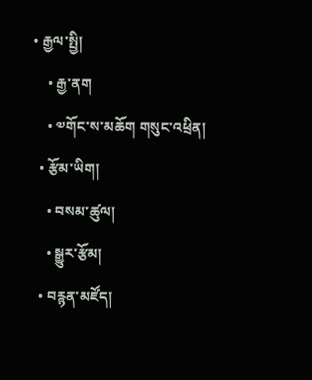• རྒྱལ་སྤྱི།
    • རྒྱ་ནག
    • ༧གོང་ས་མཆོག གསུང་འཕྲིན།
  • རྩོམ་ཡིག།
    • བསམ་ཚུལ།
    • སྒྱུར་རྩོམ།
  • བརྙན་མཛོད།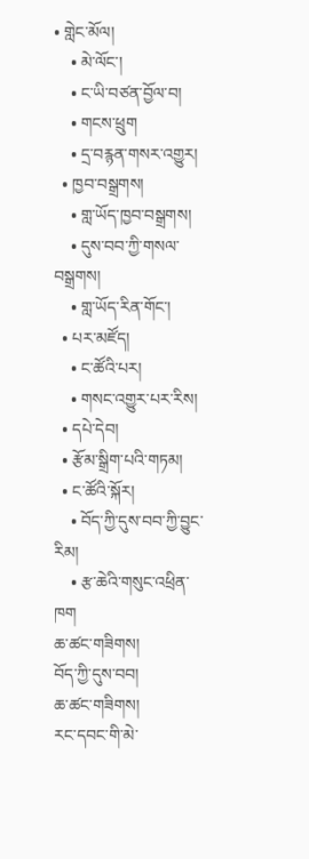• གླེང་མོལ།
    • མེ་ལོང་།
    • ང་ཡི་བཙན་བྱོལ་བ།
    • གངས་ཕྲུག
    • དྲ་བརྙན་གསར་འགྱུར།
  • ཁྱབ་བསྒྲགས།
    • གླ་ཡོད་ཁྱབ་བསྒྲགས།
    • དུས་བབ་ཀྱི་གསལ་བསྒྲགས།
    • གླ་ཡོད་རིན་གོང་།
  • པར་མཛོད།
    • ང་ཚོའི་པར།
    • གསང་འགྱུར་པར་རིས།
  • དཔེ་དེབ།
  • རྩོམ་སྒྲིག་པའི་གཏམ།
  • ང་ཚོའི་སྐོར།
    • བོད་ཀྱི་དུས་བབ་ཀྱི་བྱུང་རིམ།
    • རྩ་ཆེའི་གསུང་འཕྲིན་ཁག
ཆ་ཚང་གཟིགས།
བོད་ཀྱི་དུས་བབ།
ཆ་ཚང་གཟིགས།
རང་དབང་གི་མེ་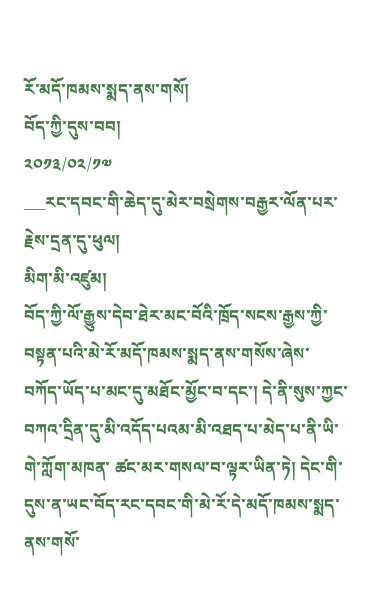རོ་མདོ་ཁམས་སྨད་ནས་གསོ།
བོད་ཀྱི་དུས་བབ།
༢༠༡༣/༠༢/༡༧
___རང་དབང་གི་ཆེད་དུ་མེར་བསྲེགས་བརྒྱར་ལོན་པར་རྗེས་དྲན་དུ་ཕུལ།
མིག་མི་འཛུམ།
བོད་ཀྱི་ལོ་རྒྱུས་དེབ་ཐེར་མང་བོའི་ཁྲོད་སངས་རྒྱས་ཀྱི་བསྟན་པའི་མེ་རོ་མདོ་ཁམས་སྨད་ནས་གསོས་ཞེས་བཀོད་ཡོད་པ་མང་དུ་མཐོང་མྱོང་བ་དང་། དེ་ནི་སུས་ཀྱང་བཀའ་དྲིན་དུ་མི་འདོད་པའམ་མི་འཐད་པ་མེད་པ་ནི་ཡི་གེ་ཀློག་མཁན་ ཚང་མར་གསལ་བ་ལྟར་ཡིན་ཏེ། དེང་གི་དུས་ན་ཡང་བོད་རང་དབང་གི་མེ་རོ་དེ་མདོ་ཁམས་སྨད་ནས་གསོ་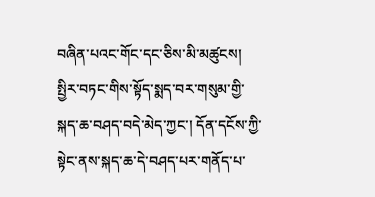བཞིན་པའང་གོང་དང་ཅིས་མི་མཚུངས། སྤྱིར་བཏང་གིས་སྟོད་སྨད་བར་གསུམ་གྱི་སྐད་ཆ་བཤད་བདེ་མེད་ཀྱང་། དོན་དངོས་ཀྱི་སྟེང་ནས་སྐད་ཆ་དེ་བཤད་པར་གནོད་པ་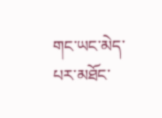གང་ཡང་མེད་པར་མཐོང་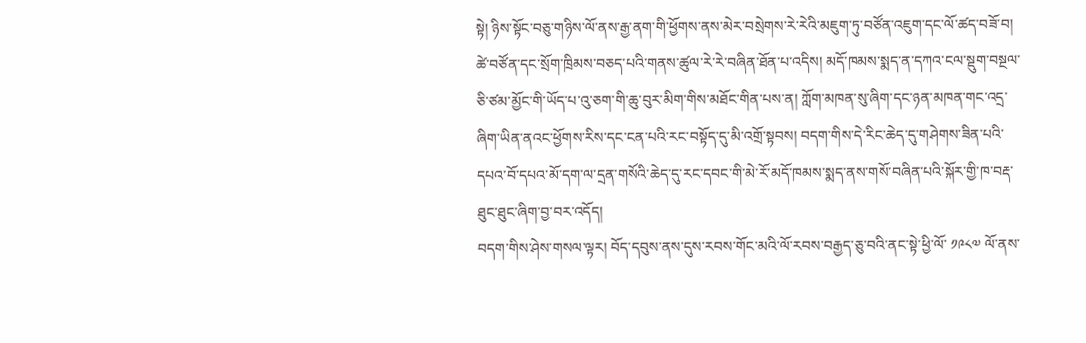སྟེ། ཉིས་སྟོང་བཅུ་གཉིས་ལོ་ནས་རྒྱ་ནག་གི་ཕྱོགས་ནས་མེར་བསྲེགས་རེ་རེའི་མཇུག་ཏུ་བཙོན་འཇུག་དང་ལོ་ཚད་བཟོ་བ། ཚེ་བཙོན་དང་སྲོག་ཁྲིམས་བཅད་པའི་གནས་ཚུལ་རེ་རེ་བཞིན་ཐོན་པ་འདིས། མདོ་ཁམས་སྨད་ན་དཀའ་ངལ་སྡུག་བསྔལ་ཅི་ཙམ་མྱོང་གི་ཡོད་པ་འུ་ཅག་གི་ཆུ་བུར་མིག་གིས་མཐོང་གིན་པས་ན། ཀློག་མཁན་སུ་ཞིག་དང་ཉན་མཁན་གང་འདྲ་ཞིག་ཡིན་ནའང་ཕྱོགས་རིས་དང་ངན་པའི་རང་བསྟོད་དུ་མི་འགྲོ་སྟབས། བདག་གིས་དེ་རིང་ཆེད་དུ་གཤེགས་ཟིན་པའི་དཔའ་བོ་དཔའ་མོ་དག་ལ་དྲན་གསོའི་ཆེད་དུ་རང་དབང་གི་མེ་རོ་མདོ་ཁམས་སྨད་ནས་གསོ་བཞིན་པའི་སྐོར་གྱི་ཁ་བརྡ་ཐུང་ཐུང་ཞིག་བྱ་བར་འདོད།
བདག་གིས་ཤེས་གསལ་ལྟར། བོད་དབུས་ནས་དུས་རབས་གོང་མའི་ལོ་རབས་བརྒྱད་ཅུ་བའི་ནང་སྟེ་ཕྱི་ལོ་ ༡༩༨༧ ལོ་ནས་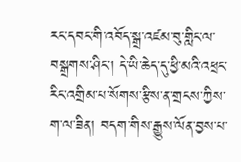རང་དབང་གི་འབོད་སྒྲ་འཛམ་བུ་གླིང་ལ་བསྒྲགས་ཤིང་། དེ་ཡི་ཆེད་དུ་ཕྱི་མའི་འཕྲང་རིང་འགྲིམ་པ་སོགས་རྩིས་ན་གྲངས་ཀྱིས་ག་ལ་ཟིན། བདག་གིས་རྒྱུས་ལོན་བྱས་པ་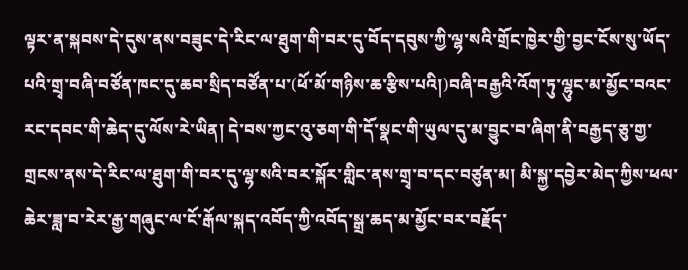ལྟར་ན་སྐབས་དེ་དུས་ནས་བཟུང་དེ་རིང་ལ་ཐུག་གི་བར་དུ་བོད་དབུས་ཀྱི་ལྷ་སའི་གྲོང་ཁྱེར་གྱི་བྱང་ངོས་སུ་ཡོད་པའི་གྲྭ་བཞི་བཙོན་ཁང་དུ་ཆབ་སྲིད་བཙོན་པ་(ཕོ་མོ་གཉིས་ཆ་རྩིས་པའི།)བཞི་བརྒྱའི་འོག་ཏུ་ལྷུང་མ་མྱོང་བའང་རང་དབང་གི་ཆེད་དུ་ལོས་རེ་ཡིན། དེ་བས་ཀྱང་འུ་ཅག་གི་དོ་སྣང་གི་ཡུལ་དུ་མ་བྱུང་བ་ཞིག་ནི་བརྒྱད་ཅུ་གྱ་གྲངས་ནས་དེ་རིང་ལ་ཐུག་གི་བར་དུ་ལྷ་སའི་བར་སྐོར་གླིང་ནས་གྲྭ་བ་དང་བཙུན་མ། མི་སྐྱ་དབྱེར་མེད་ཀྱིས་ཕལ་ཆེར་ཟླ་བ་རེར་རྒྱ་གཞུང་ལ་ངོ་རྒོལ་སྐད་འབོད་ཀྱི་འབོད་སྒྲ་ཆད་མ་མྱོང་བར་བརྗོད་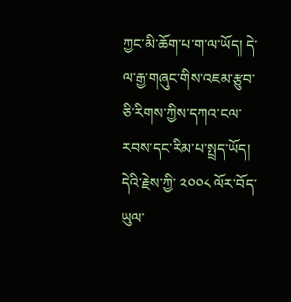ཀྱང་མི་ཆོག་པ་ག་ལ་ཡོད། དེ་ལ་རྒྱ་གཞུང་གིས་འཇམ་རྩུབ་ཅི་རིགས་ཀྱིས་དཀའ་ངལ་རབས་དང་རིམ་པ་སྤྲད་ཡོད།
དེའི་རྗེས་ཀྱི་ ༢༠༠༨ ལོར་བོད་ཡུལ་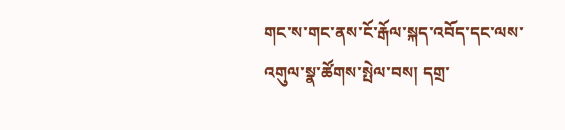གང་ས་གང་ནས་ངོ་རྒོལ་སྐད་འབོད་དང་ལས་འགུལ་སྣ་ཚོགས་སྤེལ་བས། དགྲ་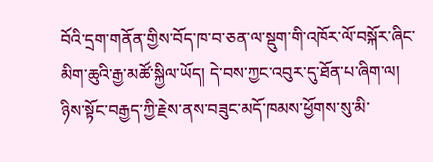བོའི་དྲག་གནོན་གྱིས་བོད་ཁ་བ་ཅན་ལ་སྡུག་གི་འཁོར་ལོ་བསྐོར་ཞིང་མིག་ཆུའི་རྒྱ་མཚོ་སྐྱིལ་ཡོད། དེ་བས་ཀྱང་འབུར་དུ་ཐོན་པ་ཞིག་ལ། ཉིས་སྟོང་བརྒྱད་ཀྱི་རྗེས་ནས་བཟུང་མདོ་ཁམས་ཕྱོགས་སུ་མི་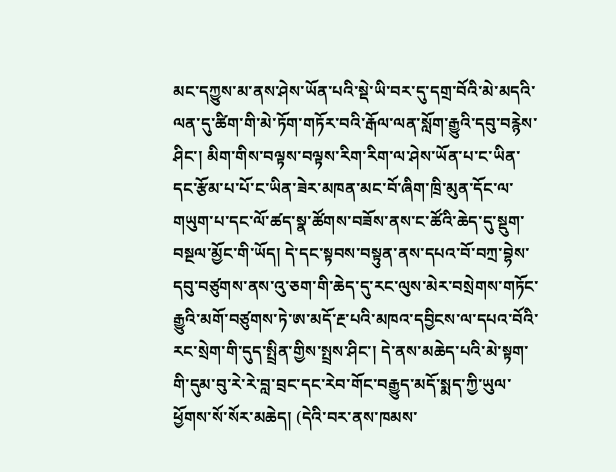མང་དཀྱུས་མ་ནས་ཤེས་ཡོན་པའི་སྡེ་ཡི་བར་དུ་དགྲ་བོའི་མེ་མདའི་ལན་དུ་ཚིག་གི་མེ་ཏོག་གཏོར་བའི་རྒོལ་ལན་སློག་རྒྱུའི་དབུ་བརྙེས་ཤིང་། མིག་གིས་བལྟས་བལྟས་རིག་རིག་ལ་ཤེས་ཡོན་པ་ང་ཡིན་དང་རྩོམ་པ་པོ་ང་ཡིན་ཟེར་མཁན་མང་བོ་ཞིག་ཁྲི་མུན་དོང་ལ་གཡུག་པ་དང་ལོ་ཚད་སྣ་ཚོགས་བཟོས་ནས་ང་ཚོའི་ཆེད་དུ་སྡུག་བསྔལ་མྱོང་གི་ཡོད། དེ་དང་སྟབས་བསྟུན་ནས་དཔའ་བོ་བཀྲ་བྷེས་དབུ་བཙུགས་ནས་འུ་ཅག་གི་ཆེད་དུ་རང་ལུས་མེར་བསྲེགས་གཏོང་རྒྱུའི་མགོ་བཙུགས་ཏེ་ཨ་མདོ་རྔ་པའི་མཁའ་དབྱིངས་ལ་དཔའ་བོའི་རང་སྲེག་གི་དུད་སྤྲིན་གྱིས་སྤྲས་ཤིང་། དེ་ནས་མཆེད་པའི་མེ་སྟག་གི་དུམ་བུ་རེ་རེ་བླ་བྲང་དང་རེབ་གོང་བརྒྱུད་མདོ་སྨད་ཀྱི་ཡུལ་ཕྱོགས་སོ་སོར་མཆེད། (དེའི་བར་ནས་ཁམས་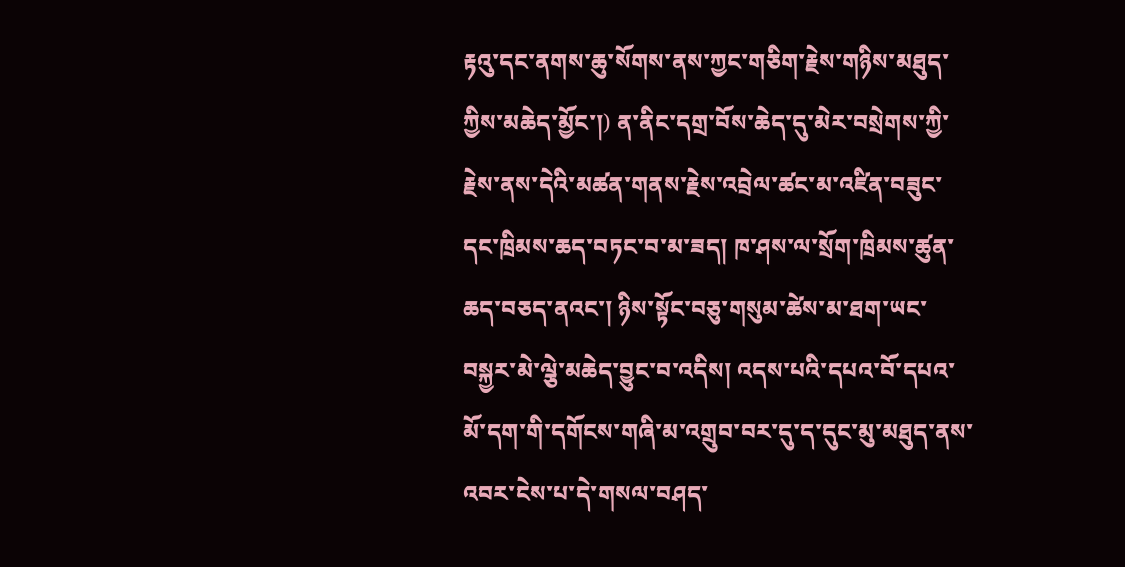རྟའུ་དང་ནགས་ཆུ་སོགས་ནས་ཀྱང་གཅིག་རྗེས་གཉིས་མཐུད་ཀྱིས་མཆེད་མྱོང་།) ན་ནིང་དགྲ་བོས་ཆེད་དུ་མེར་བསྲེགས་ཀྱི་རྗེས་ནས་དེའི་མཚན་གནས་རྗེས་འབྲེལ་ཚང་མ་འཛིན་བཟུང་དང་ཁྲིམས་ཆད་བཏང་བ་མ་ཟད། ཁ་ཤས་ལ་སྲོག་ཁྲིམས་ཚུན་ཆད་བཅད་ནའང་། ཉིས་སྟོང་བཅུ་གསུམ་ཚེས་མ་ཐག་ཡང་བསྐྱར་མེ་ལྕེ་མཆེད་བྱུང་བ་འདིས། འདས་པའི་དཔའ་བོ་དཔའ་མོ་དག་གི་དགོངས་གཞི་མ་འགྲུབ་བར་དུ་ད་དུང་མུ་མཐུད་ནས་ འབར་ངེས་པ་དེ་གསལ་བཤད་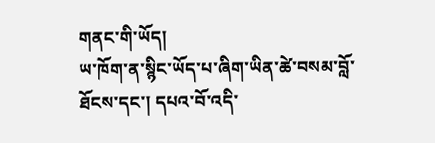གནང་གི་ཡོད།
ཡ་ཁོག་ན་སྙིང་ཡོད་པ་ཞིག་ཡིན་ཚེ་བསམ་བློ་ཐོངས་དང་། དཔའ་བོ་འདི་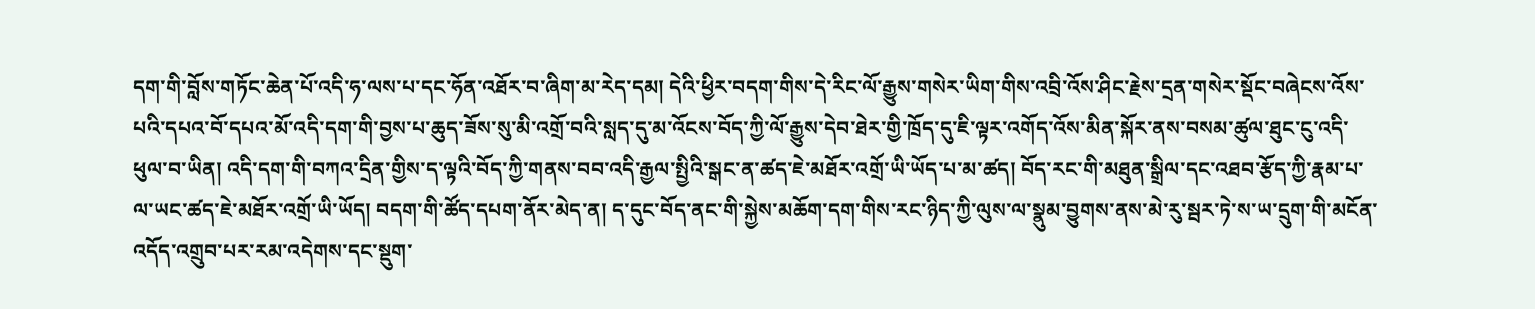དག་གི་བློས་གཏོང་ཆེན་པོ་འདི་ཧ་ལས་པ་དང་ཧོན་འཐོར་བ་ཞིག་མ་རེད་དམ། དེའི་ཕྱིར་བདག་གིས་དེ་རིང་ལོ་རྒྱུས་གསེར་ཡིག་གིས་འབྲི་འོས་ཤིང་རྗེས་དྲན་གསེར་སྡོང་བཞེངས་འོས་པའི་དཔའ་བོ་དཔའ་མོ་འདི་དག་གི་བྱས་པ་ཆུད་ཟོས་སུ་མི་འགྲོ་བའི་སླད་དུ་མ་འོངས་བོད་ཀྱི་ལོ་རྒྱུས་དེབ་ཐེར་གྱི་ཁྲོད་དུ་ཇི་ལྟར་འགོད་འོས་མིན་སྐོར་ནས་བསམ་ཚུལ་ཐུང་ངུ་འདི་ཕུལ་བ་ཡིན། འདི་དག་གི་བཀའ་དྲིན་གྱིས་ད་ལྟའི་བོད་ཀྱི་གནས་བབ་འདི་རྒྱལ་སྤྱིའི་སྒང་ན་ཚད་ཇེ་མཐོར་འགྲོ་ཡི་ཡོད་པ་མ་ཚད། བོད་རང་གི་མཐུན་སྒྲིལ་དང་འཐབ་རྩོད་ཀྱི་རྣམ་པ་ལ་ཡང་ཚད་ཇེ་མཐོར་འགྲོ་ཡི་ཡོད། བདག་གི་ཚོད་དཔག་ནོར་མེད་ན། ད་དུང་བོད་ནང་གི་སྐྱེས་མཆོག་དག་གིས་རང་ཉིད་ཀྱི་ལུས་ལ་སྣུམ་བྱུགས་ནས་མེ་རུ་སྦར་ཏེ་ས་ཡ་དྲུག་གི་མངོན་འདོད་འགྲུབ་པར་རམ་འདེགས་དང་སྡུག་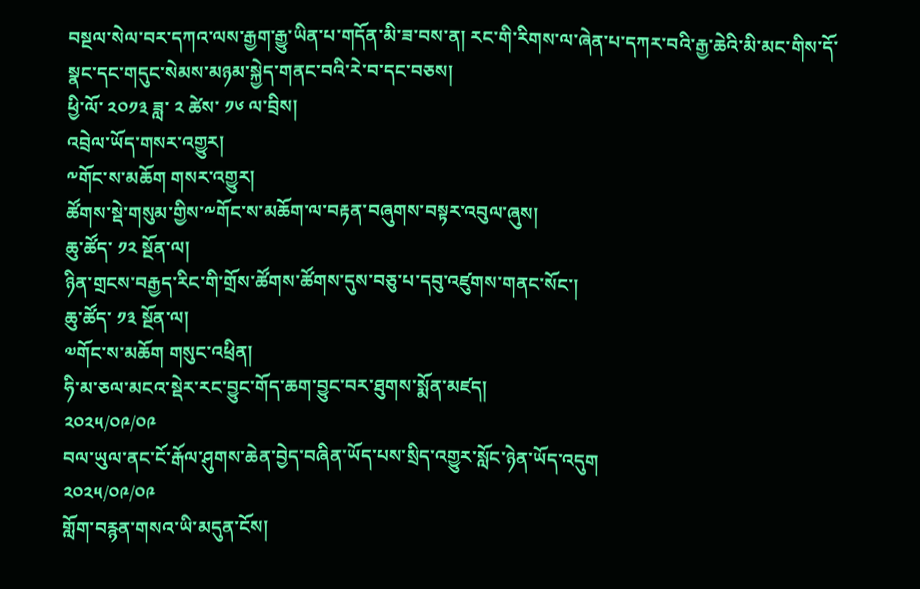བསྔལ་སེལ་བར་དཀའ་ལས་རྒྱག་རྒྱུ་ཡིན་པ་གདོན་མི་ཟ་བས་ན། རང་གི་རིགས་ལ་ཞེན་པ་དཀར་བའི་རྒྱ་ཆེའི་མི་མང་གིས་དོ་སྣང་དང་གདུང་སེམས་མཉམ་སྐྱེད་གནང་བའི་རེ་བ་དང་བཅས།
ཕྱི་ལོ་ ༢༠༡༣ ཟླ་ ༢ ཚེས་ ༡༦ ལ་བྲིས།
འབྲེལ་ཡོད་གསར་འགྱུར།
༸གོང་ས་མཆོག གསར་འགྱུར།
ཚོགས་སྡེ་གསུམ་གྱིས་༸གོང་ས་མཆོག་ལ་བརྟན་བཞུགས་བསྟར་འབུལ་ཞུས།
ཆུ་ཚོད་ ༡༢ སྔོན་ལ།
ཉིན་གྲངས་བརྒྱད་རིང་གི་གྲོས་ཚོགས་ཚོགས་དུས་བཅུ་པ་དབུ་འཛུགས་གནང་སོང་།
ཆུ་ཚོད་ ༡༣ སྔོན་ལ།
༧གོང་ས་མཆོག གསུང་འཕྲིན།
ཧི་མ་ཅལ་མངའ་སྡེར་རང་བྱུང་གོད་ཆག་བྱུང་བར་ཐུགས་སྨོན་མཛད།
༢༠༢༥/༠༩/༠༩
བལ་ཡུལ་ནང་ངོ་རྒོལ་ཤུགས་ཆེན་བྱེད་བཞིན་ཡོད་པས་སྲིད་འགྱུར་སློང་ཉེན་ཡོད་འདུག
༢༠༢༥/༠༩/༠༩
གློག་བརྙན་གསའ་ཡི་མདུན་ངོས།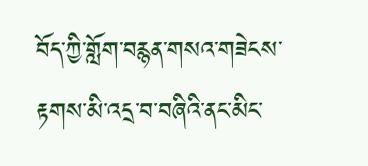བོད་ཀྱི་གློག་བརྙན་གསའ་གཟེངས་རྟགས་མི་འདྲ་བ་བཞིའི་ནང་མིང་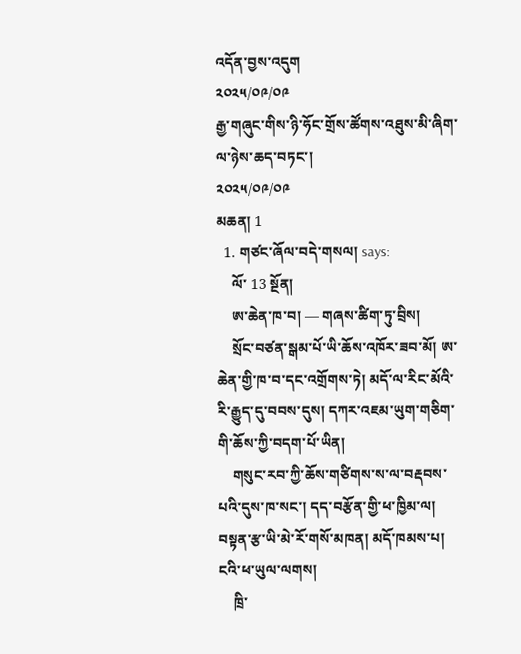འདོན་བྱས་འདུག
༢༠༢༥/༠༩/༠༩
རྒྱ་གཞུང་གིས་ཉི་ཧོང་གྲོས་ཚོགས་འཐུས་མི་ཞིག་ལ་ཉེས་ཆད་བཏང་།
༢༠༢༥/༠༩/༠༩
མཆན། 1
  1. གཙང་ཞོལ་བདེ་གསལ། says:
    ལོ་ 13 སྔོན།
    ཨ་ཆེན་ཁ་བ། — གཞས་ཚིག་ཏུ་བྲིས།
    སྲོང་བཙན་སྒམ་པོ་ཡི་ཆོས་འཁོར་ཟབ་མོ། ཨ་ཆེན་གྱི་ཁ་བ་དང་འགྲོགས་ཏེ། མདོ་ལ་རིང་མོའི་རི་རྒྱུད་དུ་བབས་དུས། དཀར་འཇམ་ཡུག་གཅིག་གི་ཆོས་ཀྱི་བདག་པོ་ཡིན།
    གསུང་རབ་ཀྱི་ཆོས་གཙིགས་ས་ལ་བརྡབས་པའི་དུས་ཁ་སང་། དད་བརྩོན་གྱི་ཕ་ཁྱིམ་ལ། བསྟན་རྩ་ཡི་མེ་རོ་གསོ་མཁན། མདོ་ཁམས་པ། ངའི་ཕ་ཡུལ་ལགས།
    ཁྲི་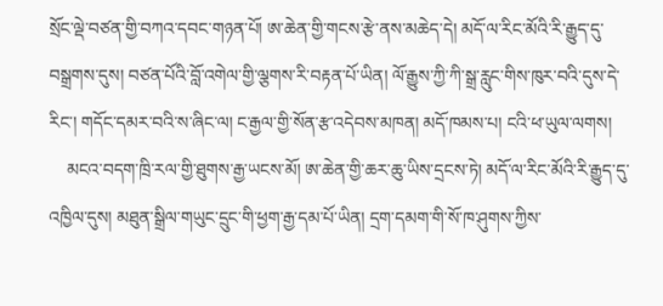སྲོང་ལྡེ་བཙན་གྱི་བཀའ་དབང་གཉན་པོ། ཨ་ཆེན་གྱི་གངས་རྩེ་ནས་མཆེད་དེ། མདོ་ལ་རིང་མོའི་རི་རྒྱུད་དུ་བསྒྲགས་དུས། བཙན་པོའི་བློ་འགེལ་གྱི་ལྕགས་རི་བརྟན་པོ་ཡིན། ལོ་རྒྱུས་ཀྱི་ཀི་སྒྲ་རླུང་གིས་ཁུར་བའི་དུས་དེ་རིང་། གདོང་དམར་བའི་ས་ཞིང་ལ། ང་རྒྱལ་གྱི་སོན་རྩ་འདེབས་མཁན། མདོ་ཁམས་པ། ངའི་ཕ་ཡུལ་ལགས།
    མངའ་བདག་ཁྲི་རལ་གྱི་ཐུགས་རྒྱ་ཡངས་མོ། ཨ་ཆེན་གྱི་ཆར་ཆུ་ཡིས་དྲངས་ཏེ། མདོ་ལ་རིང་མོའི་རི་རྒྱུད་དུ་འཁྱིལ་དུས། མཐུན་སྒྲིལ་གཡུང་དྲུང་གི་ཕྱག་རྒྱ་དམ་པོ་ཡིན། དྲག་དམག་གི་སོ་ཁ་ཤུགས་ཀྱིས་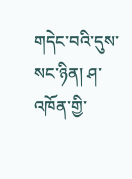གདེང་བའི་དུས་སང་ཉིན། ཤ་འཁོན་གྱི་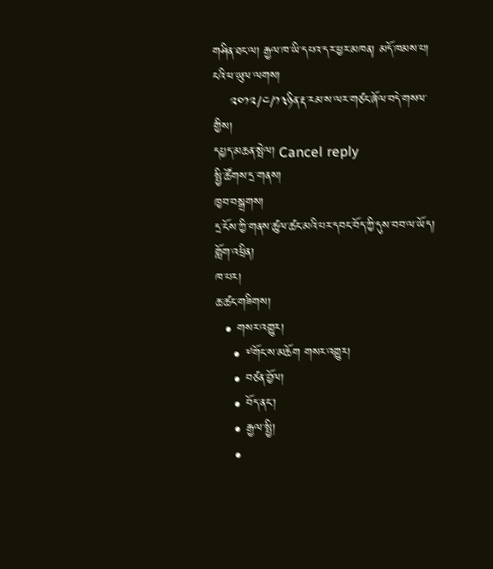གཤིན་ཐང་ལ། རྒྱལ་ཁ་ཡི་དཔའ་དར་ཕྱར་མཁན། མདོ་ཁམས་པ། ངའི་ཕ་ཡུལ་ལགས།
    ༢༠༡༢/༤/༡༣ཉིན་རྡ་རམ་ས་ལར་གཙང་ཞོལ་བདེ་གསལ་གྱིས།
དཔྱད་མཆན་སྤེལ། Cancel reply
སྤྱི་ཚོགས་དྲ་གནས།
ཁྱབ་བསྒྲགས།
དྲ་ངོས་ཀྱི་གནས་ཚུལ་ཚང་མའི་པར་དབང་བོད་ཀྱི་དུས་བབ་ལ་ཡོད།
གློག་འཕྲིན།
ཁ་པར།
ཆ་ཚང་གཟིགས།
  • གསར་འགྱུར།
    • ༸གོང་ས་མཆོག གསར་འགྱུར།
    • བཙན་བྱོལ།
    • བོད་ནང་།
    • རྒྱལ་སྤྱི།
    •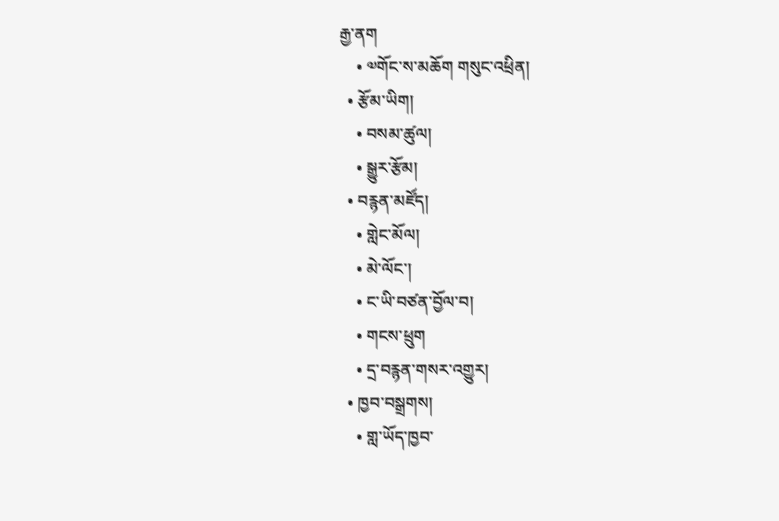རྒྱ་ནག
    • ༧གོང་ས་མཆོག གསུང་འཕྲིན།
  • རྩོམ་ཡིག།
    • བསམ་ཚུལ།
    • སྒྱུར་རྩོམ།
  • བརྙན་མཛོད།
    • གླེང་མོལ།
    • མེ་ལོང་།
    • ང་ཡི་བཙན་བྱོལ་བ།
    • གངས་ཕྲུག
    • དྲ་བརྙན་གསར་འགྱུར།
  • ཁྱབ་བསྒྲགས།
    • གླ་ཡོད་ཁྱབ་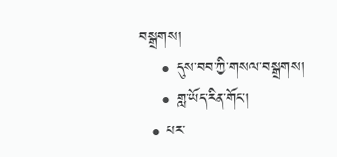བསྒྲགས།
    • དུས་བབ་ཀྱི་གསལ་བསྒྲགས།
    • གླ་ཡོད་རིན་གོང་།
  • པར་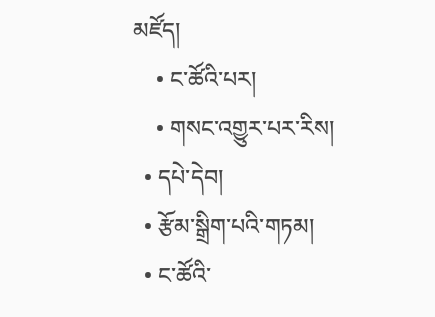མཛོད།
    • ང་ཚོའི་པར།
    • གསང་འགྱུར་པར་རིས།
  • དཔེ་དེབ།
  • རྩོམ་སྒྲིག་པའི་གཏམ།
  • ང་ཚོའི་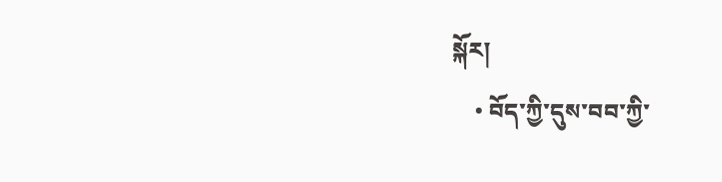སྐོར།
    • བོད་ཀྱི་དུས་བབ་ཀྱི་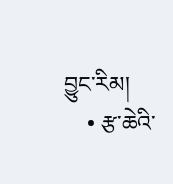བྱུང་རིམ།
    • རྩ་ཆེའི་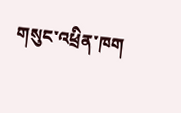གསུང་འཕྲིན་ཁག